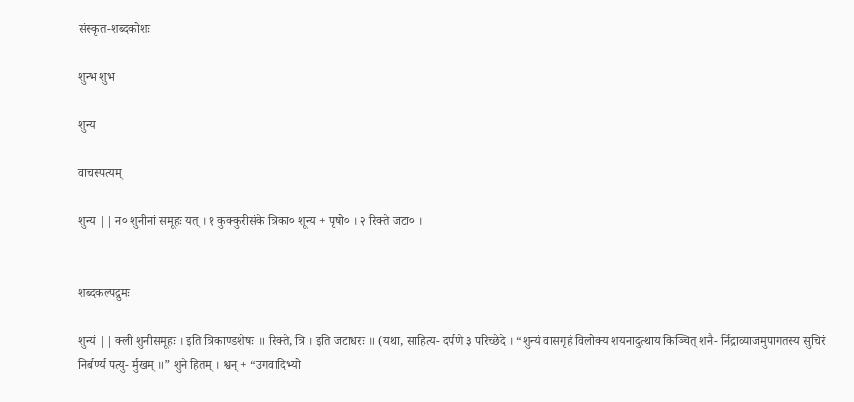संस्कृत-शब्दकोशः

शुन्भ शुभ

शुन्य

वाचस्पत्यम्

शुन्य || न० शुनीनां समूहः यत् । १ कुक्कुरीसंके त्रिका० शून्य + पृषो० । २ रिक्ते जटा० ।


शब्दकल्पद्रुमः

शुन्यं || क्ली शुनीसमूहः । इति त्रिकाण्डशेषः ॥ रिक्ते, त्रि । इति जटाधरः ॥ (यथा, साहित्य- दर्पणे ३ परिच्छेदे । “शुन्यं वासगृहं विलोक्य शयनादुत्थाय किञ्चित् शनै- र्निद्राव्याजमुपागतस्य सुचिरं निर्बर्ण्य पत्यु- र्मुखम् ॥” शुने हितम् । श्वन् + “उगवादिभ्यो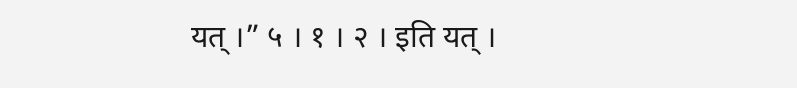यत् ।” ५ । १ । २ । इति यत् ।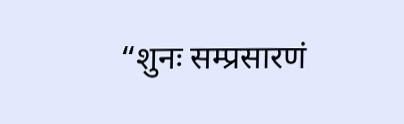“शुनः सम्प्रसारणं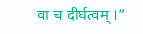वा च दीर्घत्वम् ।”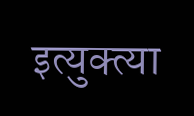इत्युक्त्या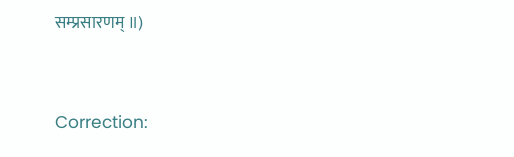सम्प्रसारणम् ॥)



Correction: